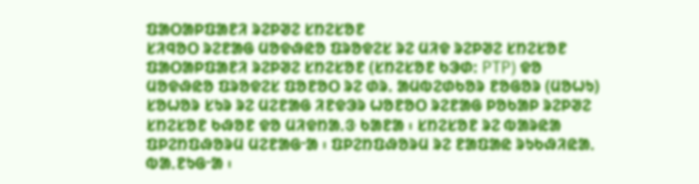ᱯᱟᱛᱟᱞᱯᱟᱱᱤ ᱨᱮᱞᱣᱮ ᱥᱴᱮᱥᱚᱱ
ᱥᱤᱧᱚᱛ ᱨᱮᱱᱟᱜ ᱢᱚᱫᱷᱭᱚ ᱯᱨᱚᱫᱮᱥ ᱨᱮ ᱢᱤᱫ ᱨᱮᱞᱣᱮ ᱥᱴᱮᱥᱚᱱ
ᱯᱟᱛᱟᱞᱯᱟᱱᱤ ᱨᱮᱞᱣᱮ ᱥᱴᱮᱥᱚᱱ (ᱥᱴᱮᱥᱚᱱ ᱠᱳᱰ: PTP) ᱫᱚ ᱢᱚᱫᱷᱭᱚ ᱯᱨᱚᱫᱮᱥ ᱯᱚᱱᱚᱛ ᱨᱮ ᱰᱨ. ᱟᱢᱵᱮᱰᱠᱚᱨ ᱱᱚᱜᱚᱨ (ᱢᱚᱦᱩ) ᱥᱚᱦᱚᱨ ᱥᱩᱨ ᱨᱮ ᱢᱮᱱᱟᱜ ᱤᱱᱫᱳᱨ ᱦᱚᱱᱚᱛ ᱨᱮᱱᱟᱜ ᱞᱚᱠᱟᱞ ᱨᱮᱞᱣᱮ ᱥᱴᱮᱥᱚᱱ ᱠᱷᱚᱱ ᱫᱚ ᱢᱤᱫᱴᱟᱹᱝ ᱠᱟᱱᱟ ᱾ ᱥᱴᱮᱥᱚᱱ ᱨᱮ ᱵᱟᱨᱭᱟ ᱯᱞᱮᱴᱯᱷᱚᱨᱢ ᱢᱮᱱᱟᱜᱼᱟ ᱾ ᱯᱞᱮᱴᱯᱷᱚᱨᱢ ᱨᱮ ᱱᱟᱯᱟᱭ ᱨᱩᱠᱷᱤᱭᱟᱹ ᱵᱟᱹᱱᱩᱜᱼᱟ ᱾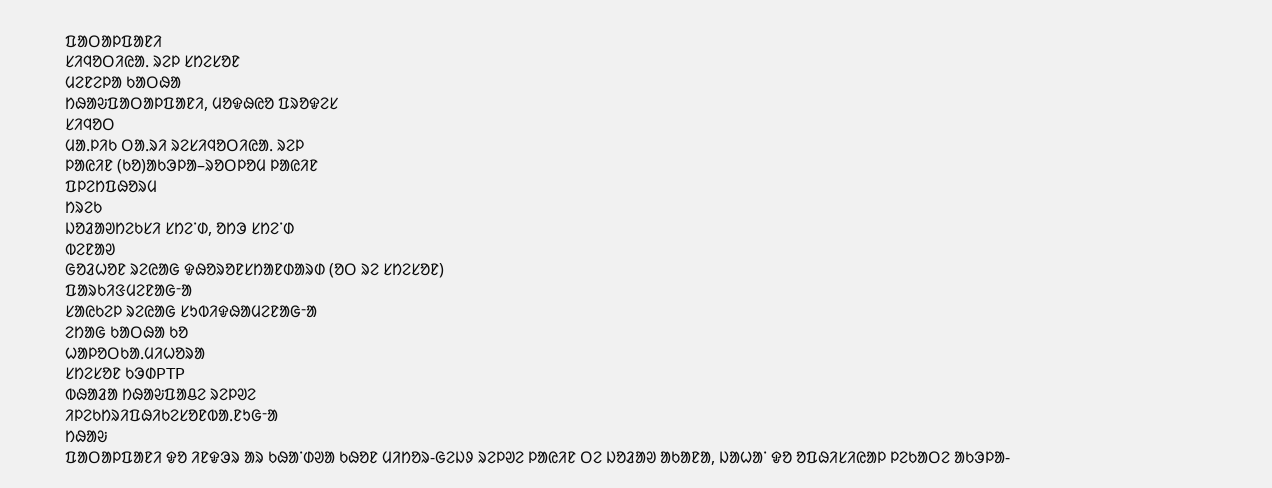ᱯᱟᱛᱟᱞᱯᱟᱱᱤ
ᱥᱤᱧᱚᱛᱤᱭᱟᱹ ᱨᱮᱞ ᱥᱴᱮᱥᱚᱱ
ᱢᱮᱱᱮᱞᱟ ᱠᱟᱛᱷᱟ
ᱴᱷᱟᱶᱯᱟᱛᱟᱞᱯᱟᱱᱤ, ᱢᱚᱫᱷᱭᱚ ᱯᱨᱚᱫᱮᱥ
ᱥᱤᱧᱚᱛ
ᱢᱟᱹᱞᱤᱠ ᱛᱟᱹᱨᱤ ᱨᱮᱥᱤᱧᱚᱛᱤᱭᱟᱹ ᱨᱮᱞ
ᱞᱟᱭᱤᱱ (ᱠᱚ)ᱟᱠᱳᱞᱟ–ᱨᱚᱛᱞᱚᱢ ᱞᱟᱭᱤᱱ
ᱯᱞᱮᱴᱯᱷᱚᱨᱢ
ᱴᱨᱮᱠ
ᱡᱚᱲᱟᱣᱴᱮᱠᱥᱤ ᱥᱴᱮᱸᱰ, ᱚᱴᱳ ᱥᱴᱮᱸᱰ
ᱵᱮᱱᱟᱣ
ᱜᱚᱲᱦᱚᱱ ᱨᱮᱭᱟᱜ ᱫᱷᱚᱨᱚᱱᱥᱴᱟᱱᱰᱟᱨᱰ (ᱚᱛ ᱨᱮ ᱥᱴᱮᱥᱚᱱ)
ᱯᱟᱨᱠᱤᱝᱢᱮᱱᱟᱜᱼᱟ
ᱥᱟᱭᱠᱮᱞ ᱨᱮᱭᱟᱜ ᱥᱩᱵᱤᱫᱷᱟᱢᱮᱱᱟᱜᱼᱟ
ᱮᱴᱟᱜ ᱠᱟᱛᱷᱟ ᱠᱚ
ᱦᱟᱞᱚᱛᱠᱟᱹᱢᱤᱦᱚᱨᱟ
ᱥᱴᱮᱥᱚᱱ ᱠᱳᱰPTP
ᱵᱷᱟᱲᱟ ᱴᱷᱟᱶᱯᱟᱪᱮ ᱨᱮᱞᱣᱮ
ᱤᱞᱮᱠᱴᱨᱤᱯᱷᱤᱠᱮᱥᱚᱱᱵᱟᱹᱱᱩᱜᱼᱟ
ᱴᱷᱟᱶ
ᱯᱟᱛᱟᱞᱯᱟᱱᱤ ᱫᱚ ᱤᱱᱫᱳᱨ ᱟᱨ ᱠᱷᱟᱸᱰᱣᱟ ᱠᱷᱚᱱ ᱢᱤᱴᱚᱨ-ᱜᱮᱡᱽ ᱨᱮᱞᱣᱮ ᱞᱟᱭᱤᱱ ᱛᱮ ᱡᱚᱲᱟᱣ ᱟᱠᱟᱱᱟ, ᱡᱟᱦᱟᱸ ᱫᱚ ᱚᱯᱷᱤᱥᱤᱭᱟᱞ ᱞᱮᱠᱟᱛᱮ ᱟᱠᱳᱞᱟ-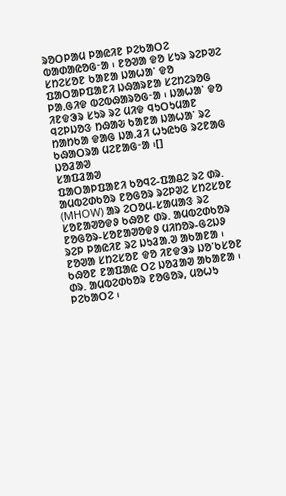ᱨᱚᱛᱞᱟᱢ ᱞᱟᱭᱤᱱ ᱞᱮᱠᱟᱛᱮ ᱵᱟᱰᱟᱭᱚᱜᱼᱟ ᱾ ᱱᱚᱣᱟ ᱫᱚ ᱥᱩᱨ ᱨᱮᱞᱣᱮ ᱥᱴᱮᱥᱚᱱ ᱠᱟᱱᱟ ᱡᱟᱦᱟᱸ ᱫᱚ ᱯᱟᱛᱟᱞᱯᱟᱱᱤ ᱡᱷᱟᱨᱱᱟ ᱥᱮᱴᱮᱨᱚᱜ ᱞᱟᱹᱜᱤᱫ ᱵᱮᱵᱷᱟᱨᱚᱜᱼᱟ ᱾ ᱡᱟᱦᱟᱸ ᱫᱚ ᱤᱱᱫᱳᱨ ᱥᱩᱨ ᱨᱮ ᱢᱤᱫ ᱧᱩᱛᱩᱢᱟᱱ ᱧᱮᱞᱡᱚᱝ ᱴᱷᱟᱶ ᱠᱟᱱᱟ ᱡᱟᱦᱟᱸ ᱨᱮ ᱴᱟᱴᱠᱟ ᱫᱟᱜ ᱡᱟᱹᱲᱤ ᱦᱩᱭᱩᱜ ᱨᱮᱱᱟᱜ ᱠᱷᱟᱛᱨᱟ ᱢᱮᱱᱟᱜᱼᱟ ᱾[]
ᱡᱚᱲᱟᱣ
ᱥᱟᱯᱲᱟᱣ
ᱯᱟᱛᱟᱞᱯᱟᱱᱤ ᱠᱚᱧᱮ-ᱯᱟᱪᱮ ᱨᱮ ᱰᱨ. ᱟᱢᱵᱮᱰᱠᱚᱨ ᱱᱚᱜᱚᱨ ᱨᱮᱞᱣᱮ ᱥᱴᱮᱥᱚᱱ (MHOW) ᱟᱨ ᱮᱛᱚᱢ-ᱥᱟᱢᱟᱝ ᱨᱮ ᱥᱚᱱᱟᱣᱚᱫᱽ ᱠᱷᱚᱱ ᱰᱨ. ᱟᱢᱵᱮᱰᱠᱚᱨ ᱱᱚᱜᱚᱨ-ᱥᱚᱱᱟᱣᱚᱫᱽ ᱢᱤᱴᱚᱨ-ᱜᱮᱡᱽ ᱨᱮᱞ ᱞᱟᱭᱤᱱ ᱨᱮ ᱡᱩᱲᱟᱹᱣ ᱟᱠᱟᱱᱟ ᱾ ᱱᱚᱣᱟ ᱥᱴᱮᱥᱚᱱ ᱫᱚ ᱤᱱᱫᱳᱨ ᱡᱚᱸᱠᱥᱚᱱ ᱠᱷᱚᱱ ᱱᱟᱯᱟᱭ ᱛᱮ ᱡᱚᱲᱟᱣ ᱟᱠᱟᱱᱟ ᱾ ᱰᱨ. ᱟᱢᱵᱮᱰᱠᱚᱨ ᱱᱚᱜᱚᱨ, ᱢᱚᱦᱩ ᱞᱮᱠᱟᱛᱮ ᱾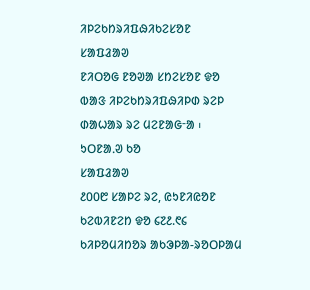ᱤᱞᱮᱠᱴᱨᱤᱯᱷᱤᱠᱮᱥᱚᱱ
ᱥᱟᱯᱲᱟᱣ
ᱱᱤᱛᱚᱜ ᱱᱚᱣᱟ ᱥᱴᱮᱥᱚᱱ ᱫᱚ ᱵᱟᱝ ᱤᱞᱮᱠᱴᱨᱤᱯᱷᱤᱞᱰ ᱨᱮᱞ ᱰᱟᱦᱟᱨ ᱨᱮ ᱢᱮᱱᱟᱜᱼᱟ ᱾
ᱩᱛᱱᱟᱹᱣ ᱠᱚ
ᱥᱟᱯᱲᱟᱣ
᱒᱐᱐᱘ ᱥᱟᱞᱮ ᱨᱮ, ᱭᱩᱱᱤᱭᱚᱱ ᱠᱮᱵᱤᱱᱮᱴ ᱫᱚ ᱔᱗᱒.᱖᱔ ᱠᱤᱞᱚᱢᱤᱴᱚᱨ ᱟᱠᱳᱞᱟ-ᱨᱚᱛᱞᱟᱢ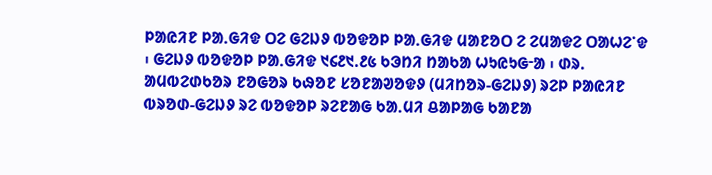ᱞᱟᱭᱤᱱ ᱞᱟᱹᱜᱤᱫ ᱛᱮ ᱜᱮᱡᱽ ᱵᱚᱫᱚᱞ ᱞᱟᱹᱜᱤᱫ ᱢᱟᱱᱚᱛ ᱮ ᱮᱢᱟᱫᱮ ᱛᱟᱦᱮᱸᱫ ᱾ ᱜᱮᱡᱽ ᱵᱚᱫᱚᱞ ᱞᱟᱹᱜᱤᱫ ᱑᱔᱒᱑.᱒᱕ ᱠᱳᱴᱤ ᱴᱟᱠᱟ ᱦᱩᱭᱩᱜᱼᱟ ᱾ ᱰᱨ. ᱟᱢᱵᱮᱰᱠᱚᱨ ᱱᱚᱜᱚᱨ ᱠᱷᱚᱱ ᱥᱚᱱᱟᱣᱚᱫᱽ (ᱢᱤᱴᱚᱨ-ᱜᱮᱡᱽ) ᱨᱮᱞ ᱞᱟᱭᱤᱱ ᱵᱨᱚᱰ-ᱜᱮᱡᱽ ᱨᱮ ᱵᱚᱫᱚᱞ ᱨᱮᱱᱟᱜ ᱠᱟᱹᱢᱤ ᱪᱟᱞᱟᱜ ᱠᱟᱱᱟ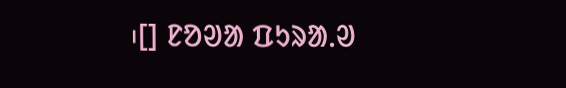᱾[] ᱱᱚᱣᱟ ᱯᱩᱨᱟᱹᱣ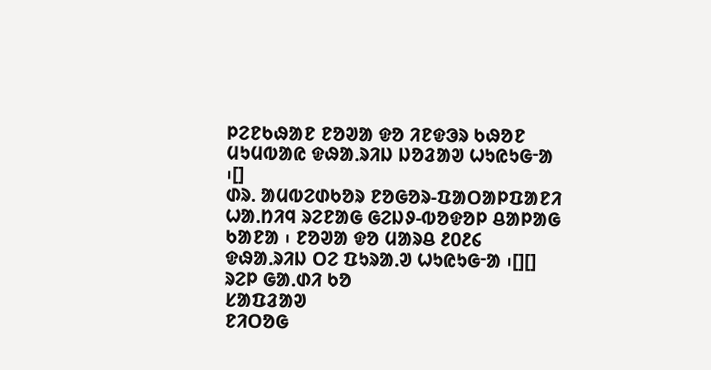ᱞᱮᱱᱠᱷᱟᱱ ᱱᱚᱣᱟ ᱫᱚ ᱤᱱᱫᱳᱨ ᱠᱷᱚᱱ ᱢᱩᱢᱵᱟᱭ ᱫᱷᱟᱹᱨᱤᱡ ᱡᱚᱲᱟᱣ ᱦᱩᱭᱩᱜᱼᱟ ᱾[]
ᱰᱨ. ᱟᱢᱵᱮᱰᱠᱚᱨ ᱱᱚᱜᱚᱨ-ᱯᱟᱛᱟᱞᱯᱟᱱᱤ ᱦᱟᱹᱴᱤᱧ ᱨᱮᱱᱟᱜ ᱜᱮᱡᱽ-ᱵᱚᱫᱚᱞ ᱪᱟᱞᱟᱜ ᱠᱟᱱᱟ ᱾ ᱱᱚᱣᱟ ᱫᱚ ᱢᱟᱨᱪ ᱒᱐᱒᱔ ᱫᱷᱟᱹᱨᱤᱡ ᱛᱮ ᱯᱩᱨᱟᱹᱣ ᱦᱩᱭᱩᱜᱼᱟ ᱾[][]
ᱨᱮᱞ ᱜᱟᱹᱰᱤ ᱠᱚ
ᱥᱟᱯᱲᱟᱣ
ᱱᱤᱛᱚᱜ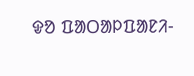ᱫᱚ ᱯᱟᱛᱟᱞᱯᱟᱱᱤ-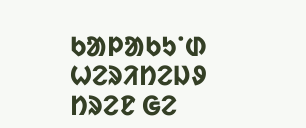ᱠᱟᱞᱟᱠᱩᱸᱰ ᱦᱮᱨᱤᱴᱮᱡᱽ ᱴᱨᱮᱱ ᱜᱮ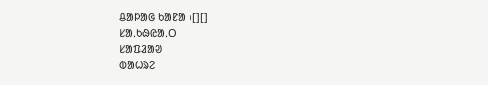ᱪᱟᱞᱟᱜ ᱠᱟᱱᱟ ᱾[][]
ᱥᱟᱹᱠᱷᱭᱟᱹᱛ
ᱥᱟᱯᱲᱟᱣ
ᱵᱟᱦᱨᱮ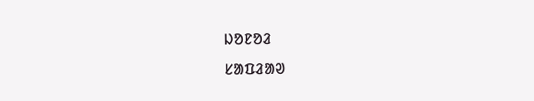ᱡᱚᱱᱚᱲ
ᱥᱟᱯᱲᱟᱣ